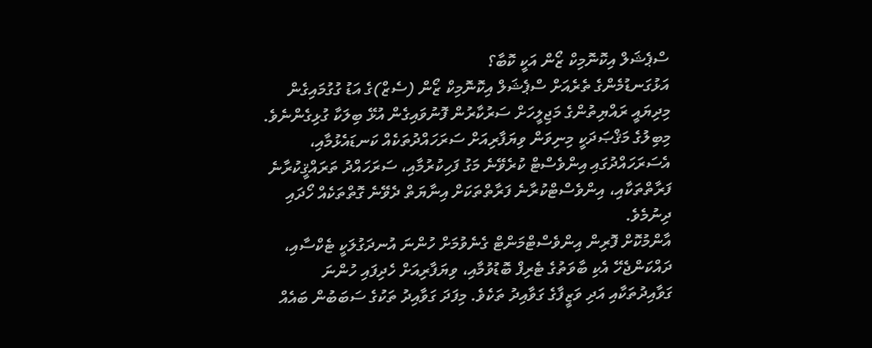ސްޕެޝަލް އިކޮނޮމިކް ޒޯން އަކީ ކޮބާ؟
އަޅުގަނޑުމެންގެ ތެރެއަށް ސްޕެޝަލް އިކޮނޮމިކް ޒޯން (ސެޒް)ގެ އަޑު ގުގުމައިގެން މިދިޔައީ ރައްޔިތުންގެ މަޖިލީހަށް ސަރުކާރުން ފޮނުވައިގެން އުޅޭ ބިލަކާ ގުޅިގެންނެވެ. މިބިލުގެ މަޤްޞަދަކީ މިނިވަން ވިޔަފާރިއަށް ސަރަހައްދުތަކެއް ކަނޑައެޅުމާއި، އެސަރަހައްދުގައި އިންވެސްޓް ކުރެވޭނެ މަގު ފަހިކުރުމާއި، ސަރަހައްދު ތަރައްޤީކުރާނެ ފަރާތްތަކާއި، އިންވެސްޓްކުރާނެ ފަރާތްތަކަށް އިނާޔަތް ދެވޭނެ ގޮތްތަކެއް ހޯދައި ދިނުމެވެ.
އާންމުކޮށް ފޮރިން އިންވެސްޓްމަންޓް ގެނެވުމަށް ހުންނަ އުނދަގުލަކީ ޓެކްސާއި، ދައްކަންޖެހޭ އެކި ބާވަތުގެ ޓެރިފް ބޮޑުވުމާއި، ވިޔަފާރިއަށް ހެދިފައި ހުންނަ ގަވާއިދުތަކާއި އަދި ވަޒީފާގެ ގަވާއިދު ތަކެވެ. މިފަދަ ގަވާއިދު ތަކުގެ ސަބަބުން ބައެއް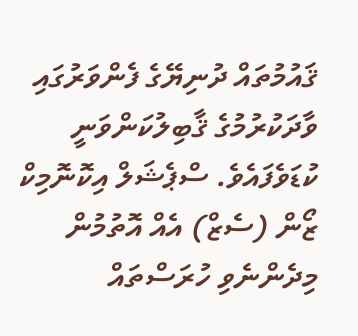ޤައުމުތައް ދުނިޔޭގެ ފެންވަރުގައި ވާދަކުރުމުގެ ޤާބިލުކަންވަނީ ކުޑަވެފައެވެ. ސްޕެޝަލް އިކޮނޮމިކް ޒޯން (ސެޒް) އެއް އޮތުމުން މިދެންނެވި ހުރަސްތައް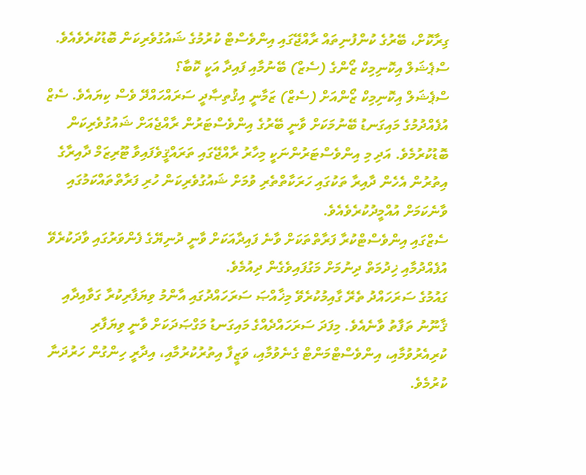ގިރާކޮށް، ބޭރުގެ ކުންފުނިތައް ރާއްޖޭގައި އިންވެސްޓް ކުރުމުގެ ޝައުގުވެރިކަން ބޮޑުކުރެވެއެވެ.
ސްޕެޝަލް އިކޮނިމިކް ޒޯންގެ (ސެޒް) ބޭނުމާއި ފައިދާ އަކީ ކޮބާ؟
ސްޕެޝަލް އިކޮނިމިކް ޒޯންއަށް (ސެޒް) ޒަމާނީ އިޤުތިޞާދީ ސަރައްހައްދޭ ވެސް ކިޔައެވެ. ސެޒް އުފެއްދުމުގެ މައިގަނޑު ބޭނުމަކަށް ވާނީ ބޭރުގެ އިންވެސްޓަރުން ރާއްޖެއަށް ޝައުގުވެރިކަން ބޮޑުކުރުމެވެ. އަދި މި އިންވެސްޓަރުންނަކީ މިހާރު ރާއްޖޭގައި ތަރައްޤީވެފައިވާ ޓޫރިޒަމް ދާއިރާގެ އިތުރުން އެހެން ދާއިރާ ތަކުގައި ހަރަކާތްތެރި ވުމަށް ޝައުގުވެރިކަން ހުރި ފަރާތްތައްކަމުގައި ވާނެކަމަށް އުއްމީދުކުރެވެއެވެ.
ސެޒްގައި އިންވެސްޓްކުރާ ފަރާތްތަކަށް ވާނެ ފައިދާއަކަށް ވާނީ ދުނިޔޭގެ ފެންވަރުގައި ވާދަކުރެވޭ އުފެއްދުމާއި ޚިދުމަތް ދިނުމަށް މަގުފައިވެގެން ދިއުމެވެ.
ގައުމުގެ ސަރަހައްދު ތެރޭ ގާއިމުކުރެވޭ މިޚާއްޞަ ސަރަހައްދުގައި އާންމު ވިޔަފާރިކުރާ ގަވާއިދާއި ޤާނޫނު ތަފާތު ވާނެއެވެ. މިފަދަ ސަރަހައްދެއްގެ މައިގަނޑު މަގްޞަދަކަށް ވާނީ ވިޔަފާރި ކުރިއެރުވުމާއި، އިންވެސްޓްމަންޓް ގެނެވުމާއި، ވަޒީފާ އިތުރުކުރުމާއި، އިދާރީ ހިންގުން ހަރުދަނާ ކުރުމެވެ.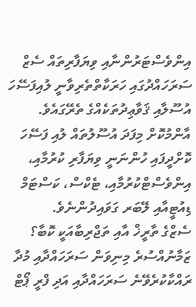އިންވެސްޓަރުންނާއި ވިޔަފާރިތައް ސެޒް ސަރަހައްދުގައި ހަރަކާތްތެރިވާނީ ލުއިފަސޭހަ އުސޫލާއި ޤަވާޢިދުތަކެއްގެ ތެރޭގައެވެ. އާންމުކޮށް މިފަދަ އުސޫލުތައް ލުއި ފަސޭހަ ކޮށްދީފައި ހުންނަނީ ވިޔަފާރި ކުރުމާއި، އިންވެސްޓްކުރުމާއި، ޓެކްސް، ކަސްޓަމް ޑިއުޓީއާއި ލޭބަރ ގަވައިދުންނެވެ.
ސެޒްގެ ތާރީޚް އާއި ތަޖްރިބާއަކީ ކޮބާ؟
ޒަމާނުއްސުރެ މިނިވަން ސަރަހައްދާއި މުދާ ރައްކާކުރެވޭނެ ސަރަހައްދާއި އަދި ފްރީ ޕޯޓް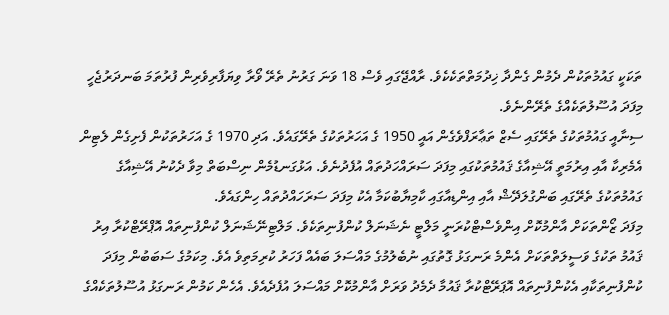ތަކަކީ ގައުމުތަކުން ދެމުން ގެންދާ ޚިދުމަތްތަކެކެވެ. ރާއްޖޭގައި ވެސް 18 ވަނަ ގަރުނު ތެރޭ ވޯރާ ވިޔަފާރިވެރިން ފުރުތަމަ ބަނދަރުޖެހީ މިފަދަ އުސޫލުތަކެއްގެ ތެރޭންނެވެ.
ސިނާއީ ގައުމުތަކުގެ ތެރޭގައި ސެޒް ތަޢާރަފްވެގެން އައީ 1950 ގެ އަހަރުތަކުގެ ތެރޭގައެވެ. އަދި 1970 ގެ އަހަރުތަކުން ފެށިގެން ލެޓިން އެމެރިކާ އާއި އިރުމަތީ އޭޝިއާގެ ޤައުމުތަކުގައި މިފަދަ ސަރައްހަދުތައް އުފެދުނެވެ. އަޅުގަނޑުމެން ނިސްބަތް މިވާ ދެކުނު އޭޝިއާގެ ގައުމުތަކުގެ ތެރޭގައި ބަންގުލަދޭޝް އާއި އިންޑިއާގައި ކާމިޔާބުކަމާ އެކު މިފަދަ ސަރަހައްދުތައް ހިންގައެވެ.
މިފަދަ ޒޯންތަކަށް އާންމުކޮށް އިންވެސްޓްކުރަނީ މަލްޓީ ނެޝަނަލް ކުންފުނިތަކެވެ. މަލްޓިނޭޝަނަލް ކުންފުނިތައް އޮޕްރޭޓްކުރާ އިރު ޤައުމު ތަކުގެ ވަސީލަތްތަކަށް އެންމެ ރަނގަޅު ގޮތުގައި ނުބެލުމުގެ މައްސަލަ ބައެއް ފަހަރު ކުރިމަތިވެ އެވެ. މިކަމުގެ ސަބަބުން މިފަދަ ކުންފުނިތަކާއި އެކުންފުނިތައް އޮޕަރޭޓްކުރާ ޤައުމާ ދެމެދު ވަރަށް އާންމުކޮށް މައްސަލަ އުފެދެއެވެ. އެހެން ކަމުން ރަނގަޅު އުސޫލުތަކެއްގެ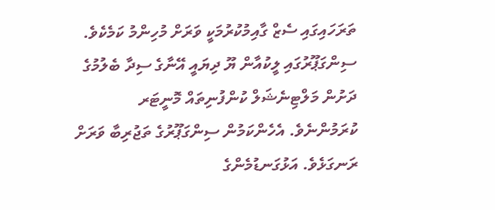ތަރަހައިގައި ސެޒް ގާއިމުކުރުމަކީ ވަރަށް މުހިންމު ކަމެކެވެ.
ސިންގަޕޫރުގައި ލީކުއާން ޔޫ ދިޔައީ އޭނާގެ ސިދާ ބެލުމުގެ ދަށުން މަލްޓިނެޝަލް ކުންފުނިތައް މޮނީޓަރ ކުރަމުންނެވެ. އެހެންކަމުން ސިންގަޕޫރުގެ ތަޖުރިބާ ވަރަށް ރަނގަޅެވެ. އަޅުގަނޑުމެންގެ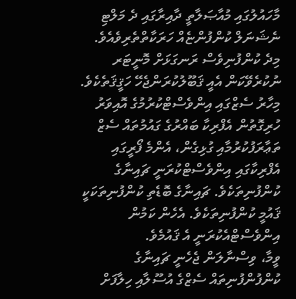މާހައުލުގައި މުއާޞަލާތީ ދާއިރާގައި ދެ މަލްޓި ނެޝަނަލް ކުންފުންޏެއް ހަރަކާތްތެރިވެއެވެ. މިދެ ކުންފުނިވެސް ރަނގަޅަށް މޮނީޓަރ ނުކުރެވޭކަން އެއީ ޤަބޫލުކުރަންޖެހޭ ހަޤީޤަތެކެވެ.
މިހާރު ސެޒްގައި އިންވެސްޓްކުރުމުގެ އޮއިވަރު ހުރިގޮތުން އެފްރިކާ ބައްރުގެ ގައުމުތައް ސެޒް ތަޢާރަފުކުރުމާއި ގުޅިގެން، އެންމެ ފޯރީގައި އެފްރިކާގައި އިންވެސްޓްކުރަނީ ޗައިނާގެ ކުންފުނިތަކެވެ. ޗައިނާގެ ބޮޑެތި ކުންފުނިތަކަކީ ޤައުމީ ކުންފުނިތަކެވެ. އެހެން ކަމުން އިންވެސްޓްއެކުރަނީ އެ ޤައުމެވެ.
ވީމާ، ވިސްނާލަން ޖެހެނީ ޗައިނާގެ ކުންފުންފުނިތައް ސެޒްގެ އުސޫލާއި ހިލާފަށް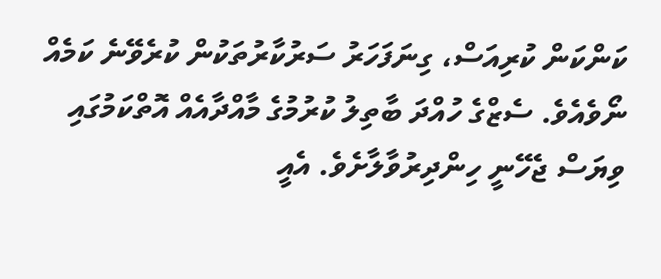ކަންކަން ކުރިއަސް، ގިނަފަހަރު ސަރުކާރުތަކުން ކުރެވޭނެ ކަމެއް ނޯވެއެވެ. ސެޒްގެ ހުއްދަ ބާތިލު ކުރުމުގެ މާއްދާއެއް އޮތްކަމުގައި ވިޔަސް ޖެހޭނީ ހިންދިރުވާލާށެވެ. އެއީ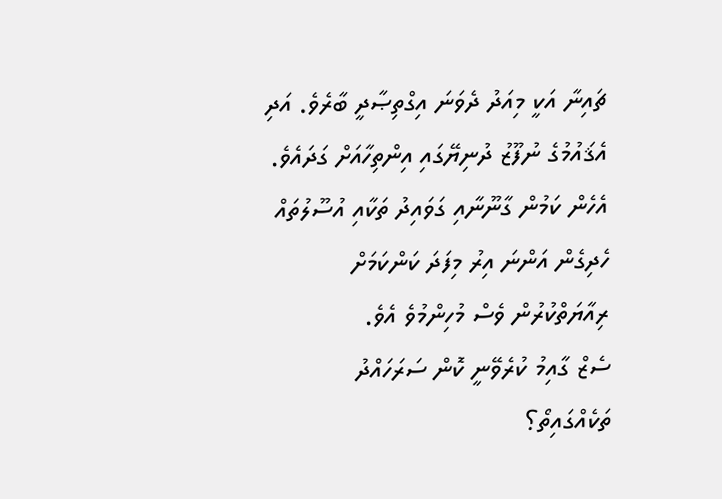ޗައިނާ އަކީ މިއަދު ދެވަނަ އިގްތިޞާދީ ބާރެވެ. އަދި އެޤައުމުގެ ނުފޫޒު ދުނިޔޭގައި އިންތިހާއަށް ގަދައެވެ. އެހެން ކަމުން ގާނޫނާއި ގަވައިދު ތަކާއި އުސޫލުތައް ހެދިގެން އަންނަ އިރު މިފަދަ ކަންކަމަށް ރިއާޔަތްކުރުން ވެސް މުހިންމުވެ އެވެ.
ސެޒް ގާއިމު ކުރެވޭނީ ކޮން ސަރަހައްދު ތަކެއްގައިތޯ؟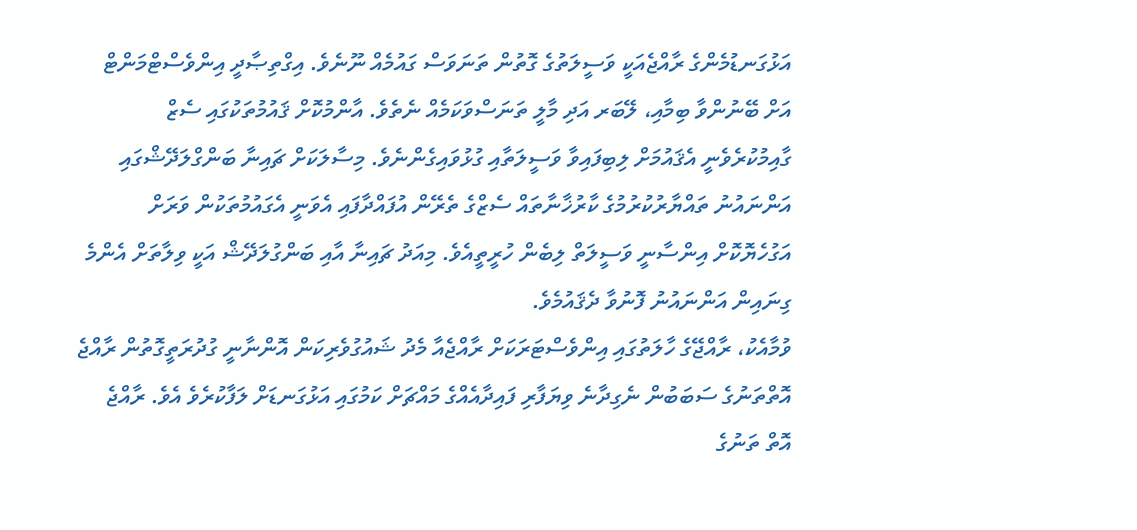އަޅުގަނޑުމެންގެ ރާއްޖެއަކީ ވަސީލަތުގެ ގޮތުން ތަނަވަސް ގައުމެއް ނޫނެވެ. އިގްތިޞާދީ އިންވެސްޓްމަންޓް އަށް ބޭނުންވާ ބިމާއި، ލޭބަރ އަދި މާލީ ތަނަސްވަކަމެއް ނެތެވެ. އާންމުކޮށް ޤައުމުތަކުގައި ސެޒް ގާއިމުކުރެވެނީ އެޤައުމަށް ލިބިފައިވާ ވަސީލަތާއި ގުޅުވައިގެންނެވެ. މިސާލަކަށް ޗައިނާ ބަންގްލަދޭޝްގައި އަންނައުނު ތައްޔާރުކުރުމުގެ ކާރުޚާނާތައް ސެޒްގެ ތެރޭން އުފައްދާފައި އެވަނީ އެގައުމުތަކުން ވަރަށް އަގުހެޔޮކޮށް އިންސާނީ ވަސީލަތް ލިބެން ހުރީތީއެވެ. މިއަދު ޗައިނާ އާއި ބަންގުލަދޭޝް އަކީ ވިލާތަށް އެންމެ ގިނައިން އަންނައުނު ފޮނުވާ ދެޤައުމެވެ.
ވުމާއެކު، ރާއްޖޭގެ ހާލަތުގައި އިންވެސްޓަރަކަށް ރާއްޖެއާ މެދު ޝައުގުވެރިކަން އޮންނާނީ ގުދުރަތީގޮތުން ރާއްޖެ އޮތްތަނުގެ ސަބަބުން ނެގިދާނެ ވިޔަފާރި ފައިދާއެއްގެ މައްޗަށް ކަމުގައި އަޅުގަނޑަށް ލަފާކުރެވެ އެވެ. ރާއްޖެ އޮތް ތަނުގެ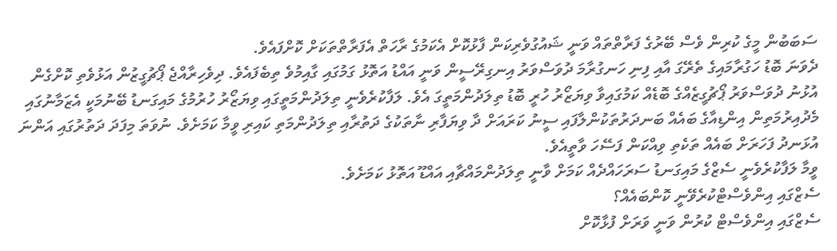ސަބަބުން މީގެ ކުރިން ވެސް ބޭރުގެ ފަރާތްތައް ވަނީ ޝައުގުވެރިކަން ފާޅުކޮށް އެކަމުގެ ރާހަތް އެފަރާތްތަކަށް ކޮށްފައެވެ.
ދެވަނަ ބޮޑު ހަގުރާމައިގެ ތެރޭގަ އާއި ފިނި ހަނގުރާމަ ދުވަސްވަރު އިނގިރޭސީން ވަނީ އައްޑު އަތޮޅު ގަމުގައި ގާއިމުވެ ތިބެފައެވެ. ދިވެހިރާއްޖެ ޕޯޗުގީޒުން އަޅުވެތި ކޮށްގެން އުޅުނު ދުވަސްވަރު ޕޯޗުގީޒެއްގެ ބޮޑެއް ކަމުގައިވާ ވިޔަޒޯރު ހުރީ ބޮޑު ތިލަދުންމަތީގަ އެވެ. ލަފާކުރެވެނީ ތިލަދުންމަތީގައި ވިޔަޒޯރު ހުރުމުގެ މައިގަނޑު ބޭނުމަކީ އެޒަމާނުގައި މެދުއިރުމަތިން އިންޑިއާގެ ބައެއް ބަނދަރުތަކުންލާފައި ސީނު ކަރައަށް ދާ ވިޔަފާރި ނާތަކުގެ ދަތުރާއި ތިލަދުންމަތި ކައިރި ވީމާ ކަމަށެވެ. ނުވަތަ މިފަދަ ދަތުރުގައި އަންނަ އުޅަނދު ފަހަރަށް ބައެއް ތަކެތި ވިއްކަން ފަސޭހަ ވާތީއެވެ.
ވީމާ ލަފާކުރެވެނީ ސެޒްގެ މައިގަނޑު ސަރަހައްދެއް ކަމަށް ވާނީ ތިލަދުންމައްޗާއި އައްޑޫ އަތޮޅު ކަމަށެވެ.
ސެޒްގައި އިންވެސްޓްކުރެވޭނީ ކޮންބައެއް؟
ސެޒްގައި އިންވެސްޓް ކުރުން ވަނީ ވަރަށް ފުޅާކޮށް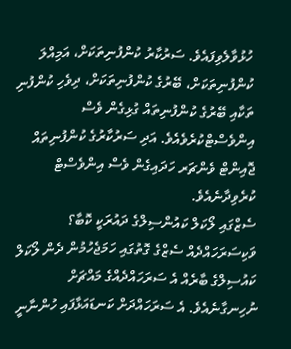ހުޅުވާލެވިފައެވެ. ސަރުކާރު ކުންފުނިތަކަށް، އަމިއްލަ ކުންފުނިތަކަށް، ބޭރުގެ ކުންފުނިތަކަށް، ދިވެހި ކުންފުނި ތަކާއި ބޭރުގެ ކުންފުނިތައް ގުޅިގެން ވެސް އިންވެސްޓްކުރެވެއެވެ. އަދި ސަރުކާރުގެ ކުންފުނިތައް ޖޮއިންޓް ވެންޗަރ ހަދައިގެން ވެސް އިންވެސްޓް ކުރެވިދާނެއެވެ.
ސެޒްގައި ލޯކަލް ކައުންސިލްގެ ދައުރަކީ ކޮބާ؟
ވަކިސަރަހައްދެއް ސެޒްގެ ގޮތުގައި ހަމަޖެހުމުން ދެން ލޯކަލް ކައުސިލްގެ ބާރެއް އެ ސަރަހައްދެއްގެ މައްޗަށް ނުހިނގާނެއެވެ. އެ ސަރަހައްދަށް ކަނޑައަޅާފައި ހުންނާނީ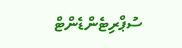ސުޕްރިޓެންޑެންޓް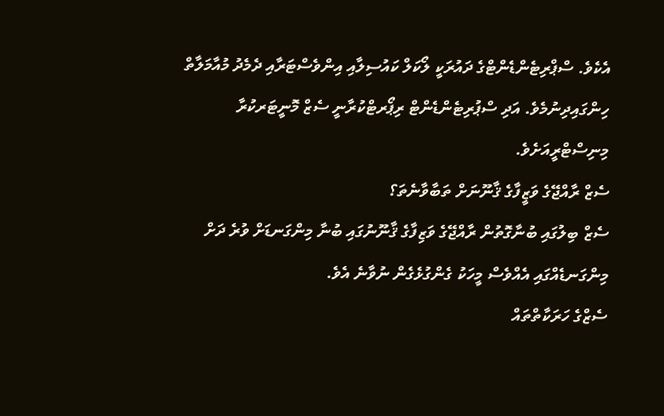އެކެވެ. ސްޕްރިޓެންޑެންޓްގެ ދައުރަކީ ލޯކަލް ކައުސިލާއި އިންވެސްޓަރާއި ދެމެދު މުއާމަލާތް ހިންގައިދިނުމެވެ. އަދި ސްޕުރިޓެންޑެންޓް ރިޕޯރޓްކުރާނީ ސެޒް މޮނީޓަރކުރާ މިނިސްޓްރީއަށެވެ.
ސެޒް ރާއްޖޭގެ ވަޒީފާގެ ޤާނޫނަށް ތަބާވާނެތަ؟
ސެޒް ބިލުގައި ބުނާގޮތުން ރާއްޖޭގެ ވަޒިފާގެ ޤާނޫނުގައި ބުނާ މިންގަނޑަށް ވުރެ ދަށް މިންގަނޑެއްގައި އެއްވެސް މީހަކު ގެންގުޅެގެން ނުވާނެ އެވެ.
ސެޒްގެ ހަރަކާތްތައް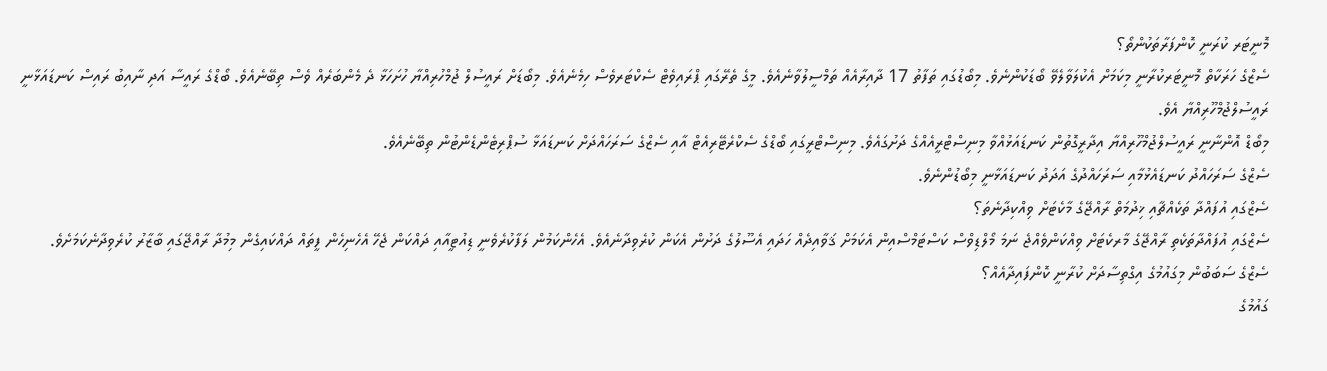މޮނީޓަރ ކުރަނީ ކޮންފަރާތަކުންތޯ؟
ސެޒްގެ ހަރަކާތް މޮނީޓަރކުރާނީ މިކަމަށް އެކުލަވާލެވޭ ބޯޑަކުންނެވެ. މިބޯޑުގައި ތަފާތު 17 ދާއިރާއެއް ތަމްސީލުވާނެއެވެ. މީގެ ތެރޭގައި ޕްރައިވެޓް ސެކްޓަރވެސް ހިމެނެއެވެ. މިބޯޑަށް ރައީސުލް ޖުމްހުރިއްޔާ ހުށަހަޅާ ދެ މެންބަރެއް ވެސް ތިބޭނެއެވެ. ބޯޑްގެ ރައީސާ އަދި ނާއިބު ރައިސް ކަނޑައަޅާނީ ރައީސުލްޖުމްހޫރިއްޔާ އެވެ.
މިބޯޑް އޮންނާނީ ރައީސުލްޖުމްހޫރިއްޔާ އިދާރީގޮތުން ކަނޑައަޅުއްވާ މިނިސްޓްރީއެއްގެ ދަށުގައެވެ. މިނިސްޓްރީގައި ބޯޑްގެ ސެކްރެޓޭރިއެޓް އާއި ސެޒްގެ ސަރަހައްދަށް ކަނޑައަޅާ ސުޕްރިޓެންޑެންޓުން ތިބޭނެއެވެ.
ސެޒްގެ ސަރަހައްދު ކަނޑައެޅުމާއި ސަރަހައްދުގެ އަދަދު ކަނޑައަޅާނީ މިބޯޑުންނެވެ.
ސެޒްގައި އުފައްދާ ތަކެއްޗާއި ޚިދުމަތް ރާއްޖޭގެ މާކެޓަށް ވިއްކިދާނެތަ؟
ސެޒްގައި އުފައްދާތަކެތި ރާއްޖޭގެ މާރކެޓަށް ވިއްކަންވެއްޖެ ނަމަ މޯލްޑިވްސް ކަސްޓަމްސްއިން އެކަމަށް ޤަވާއިދެއް ހަދައި އެސޫލުގެ ދަށުން އެކަން ކުރެވިދާނެއެވެ. އެހެންކަމުން ލަފާކުރެވެނީ ޑިއުޓީއާއި ދައްކަން ޖެހޭ އެހެނިހެން ފީތައް ދައްކައިގެން މިމުދާ ރާއްޖޭގައި ބާޒާރު ކުރެވިދާނެކަމަށެވެ.
ސެޒްގެ ސަބަބުން މިގައުމުގެ އިގްތިސާދަށް ކުރާނީ ކޮންފައިދާއެއް؟
ގައުމުގެ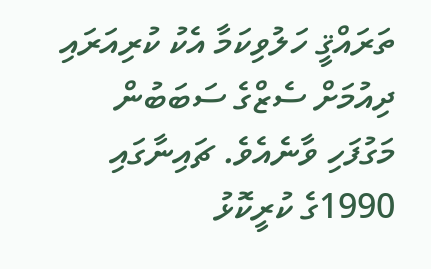ތަރައްޤީ ހަލުވިކަމާ އެކު ކުރިއަރައި ދިއުމަށް ސެޒްގެ ސަބަބުން މަގުފަހި ވާނެއެވެ. ޗައިނާގައި 1990ގެ ކުރީކޮޅު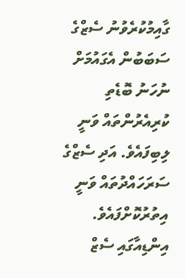ގާއިމުކުރެވުނު ސެޒްގެ ސަބަބުން އެގައުމަށް ނުހަނު ބޮޑެތި ކުރިއެރުންތައް ވަނީ ލިބިފައެވެ. އަދި ސެޒްގެ ސަރަހައްދުތައް ވަނީ އިތުރުކޮށްފައެވެ. އިންޑިއާގައި ސެޒް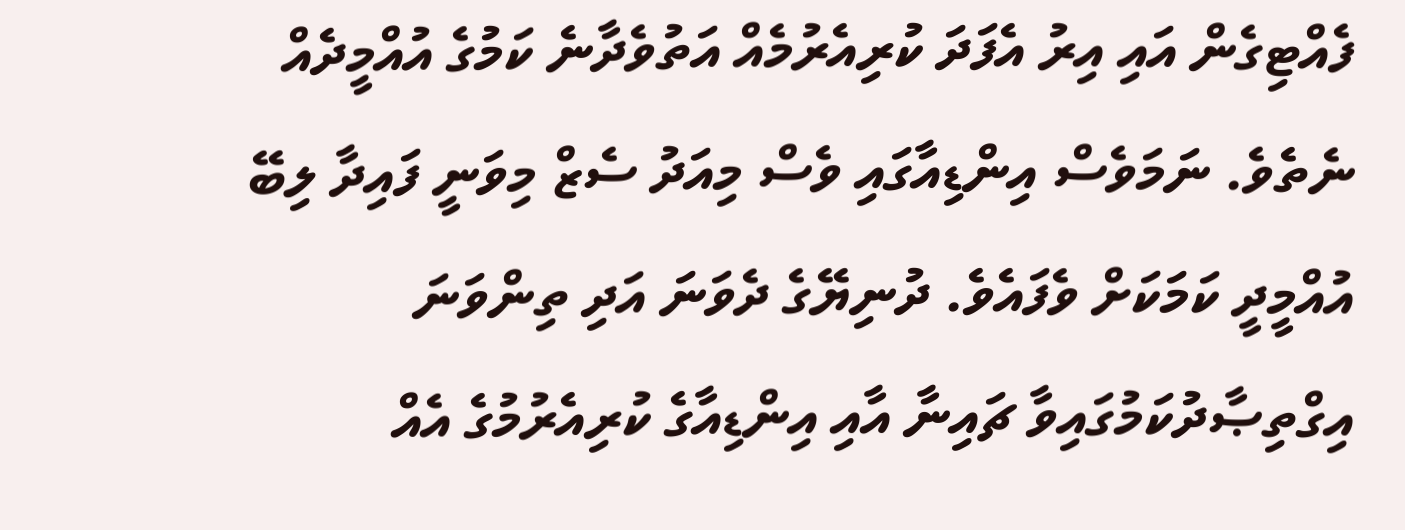ފެއްޓިގެން އައި އިރު އެފަދަ ކުރިއެރުމެއް އަތުވެދާނެ ކަމުގެ އުއްމީދެއް ނެތެވެ. ނަމަވެސް އިންޑިއާގައި ވެސް މިއަދު ސެޒް މިވަނީ ފައިދާ ލިބޭ އުއްމީދީ ކަމަކަށް ވެފައެވެ. ދުނިޔޭގެ ދެވަނަ އަދި ތިންވަނަ އިގްތިޞާދުކަމުގައިވާ ޗައިނާ އާއި އިންޑިއާގެ ކުރިއެރުމުގެ އެއް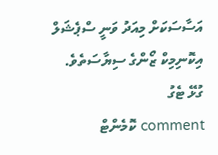އަސާސަކަށް މިއަދު ވަނީ ސްޕެޝަލް އިކޮނިމިކް ޒޯންގެ ސިޔާސަތެވެ.
ގުޅޭ ޓެގު
comment ކޮމެންޓް